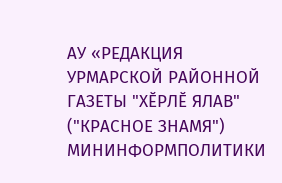АУ «РЕДАКЦИЯ УРМАРСКОЙ РАЙОННОЙ ГАЗЕТЫ "ХĔРЛĔ ЯЛАВ" ("КРАСНОЕ ЗНАМЯ") МИНИНФОРМПОЛИТИКИ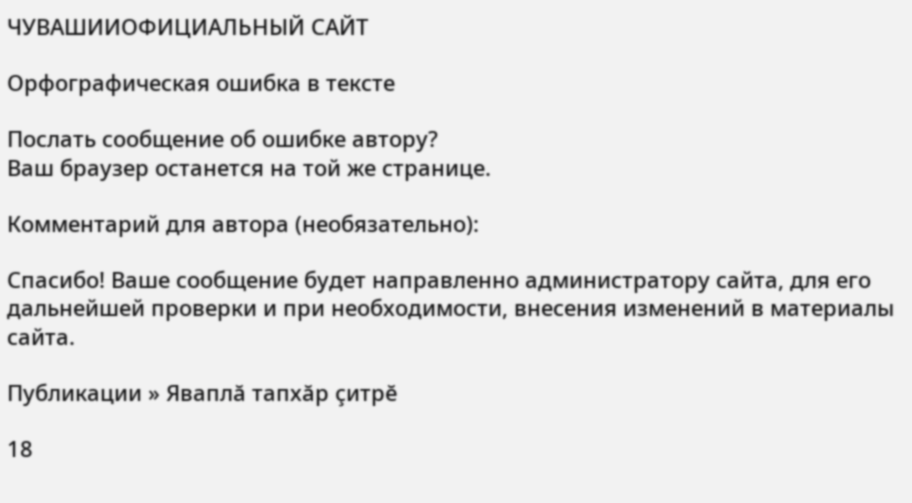ЧУВАШИИОФИЦИАЛЬНЫЙ САЙТ

Орфографическая ошибка в тексте

Послать сообщение об ошибке автору?
Ваш браузер останется на той же странице.

Комментарий для автора (необязательно):

Спасибо! Ваше сообщение будет направленно администратору сайта, для его дальнейшей проверки и при необходимости, внесения изменений в материалы сайта.

Публикации » Яваплă тапхăр çитрĕ

18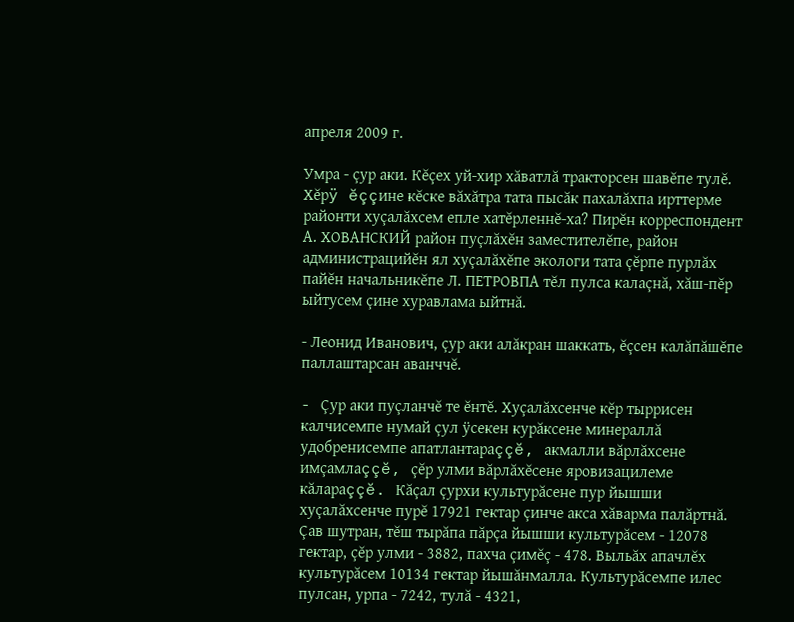апреля 2009 г.

Умра - çур аки. Кĕçех уй-хир хăватлă тракторсен шавĕпе тулĕ. Хĕрÿ ĕççине кĕске вăхăтра тата пысăк пахалăхпа ирттерме районти хуçалăхсем епле хатĕрленнĕ-ха? Пирĕн корреспондент А. ХОВАНСКИЙ район пуçлăхĕн заместителĕпе, район администрацийĕн ял хуçалăхĕпе экологи тата çĕрпе пурлăх пайĕн начальникĕпе Л. ПЕТРОВПА тĕл пулса калаçнă, хăш-пĕр ыйтусем çине хуравлама ыйтнă.

- Леонид Иванович, çур аки алăкран шаккать, ĕçсен калăпăшĕпе паллаштарсан аванччĕ.

- Çур аки пуçланчĕ те ĕнтĕ. Хуçалăхсенче кĕр тыррисен калчисемпе нумай çул ÿсекен курăксене минераллă удобренисемпе апатлантараççĕ, акмалли вăрлăхсене имçамлаççĕ, çĕр улми вăрлăхĕсене яровизацилеме кăлараççĕ. Кăçал çурхи культурăсене пур йышши хуçалăхсенче пурĕ 17921 гектар çинче акса хăварма палăртнă. Çав шутран, тĕш тырăпа пăрçа йышши культурăсем - 12078 гектар, çĕр улми - 3882, пахча çимĕç - 478. Выльăх апачлĕх культурăсем 10134 гектар йышăнмалла. Культурăсемпе илес пулсан, урпа - 7242, тулă - 4321,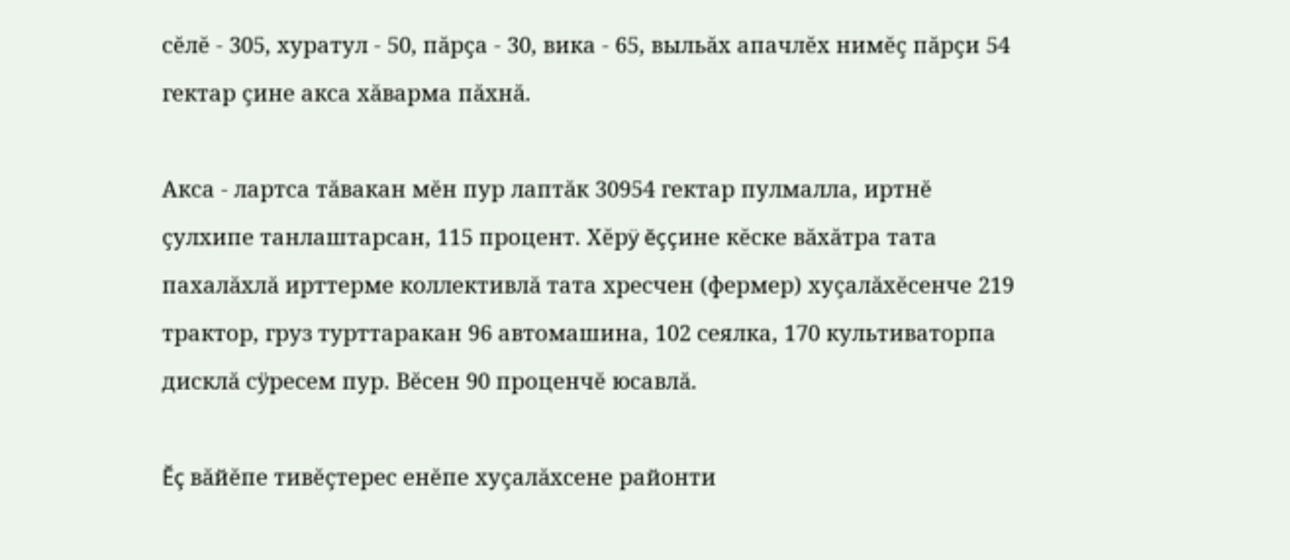сĕлĕ - 305, хуратул - 50, пăрçа - 30, вика - 65, выльăх апачлĕх нимĕç пăрçи 54 гектар çине акса хăварма пăхнă.

Акса - лартса тăвакан мĕн пур лаптăк 30954 гектар пулмалла, иртнĕ çулхипе танлаштарсан, 115 процент. Хĕрÿ ĕççине кĕске вăхăтра тата пахалăхлă ирттерме коллективлă тата хресчен (фермер) хуçалăхĕсенче 219 трактор, груз турттаракан 96 автомашина, 102 сеялка, 170 культиваторпа дисклă сÿресем пур. Вĕсен 90 проценчĕ юсавлă.

Ĕç вăйĕпе тивĕçтерес енĕпе хуçалăхсене районти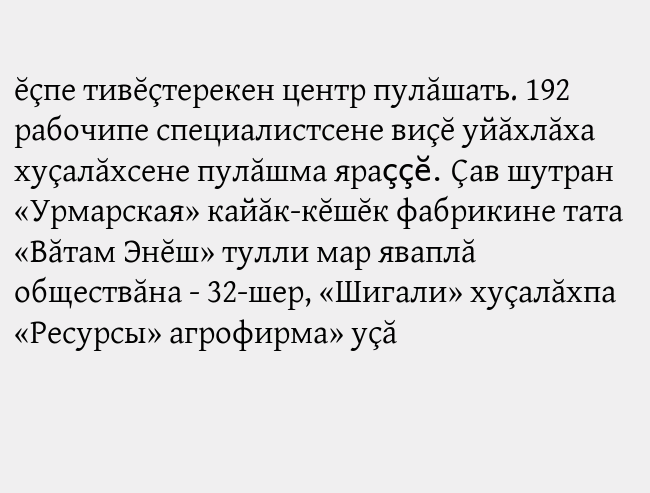ĕçпе тивĕçтерекен центр пулăшать. 192 рабочипе специалистсене виçĕ уйăхлăха хуçалăхсене пулăшма яраççĕ. Çав шутран «Урмарская» кайăк-кĕшĕк фабрикине тата «Вăтам Энĕш» тулли мар яваплă обществăна - 32-шер, «Шигали» хуçалăхпа «Ресурсы» агрофирма» уçă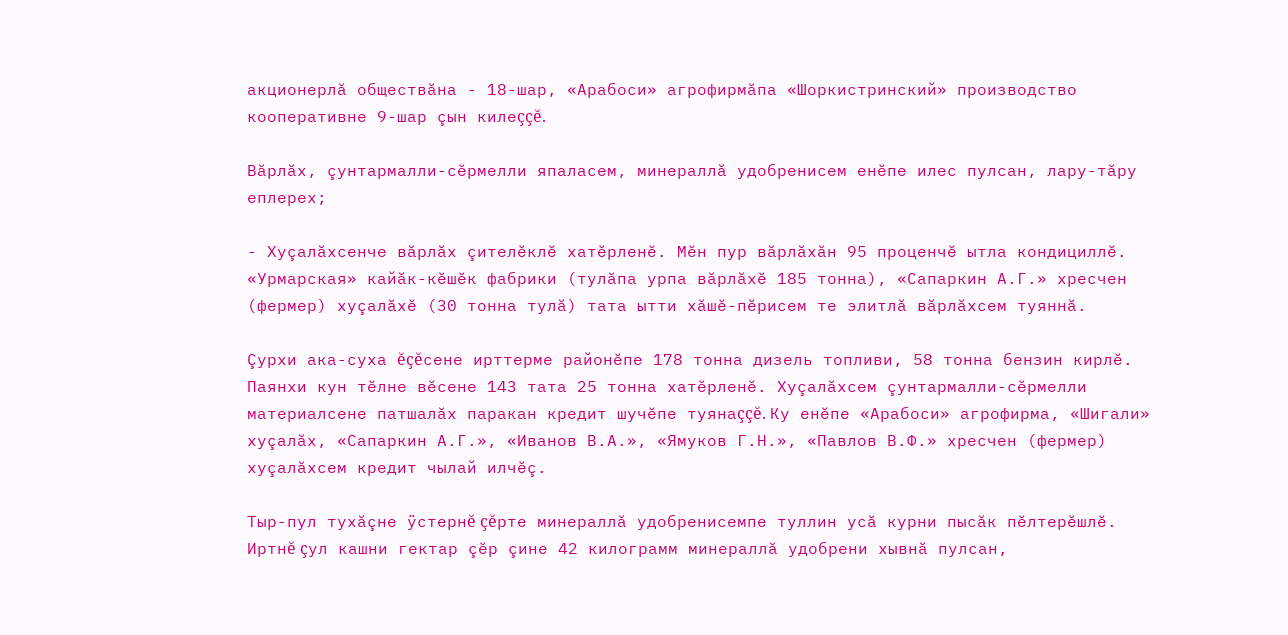акционерлă обществăна - 18-шар, «Арабоси» агрофирмăпа «Шоркистринский» производство кооперативне 9-шар çын килеççĕ.

Вăрлăх, çунтармалли-сĕрмелли япаласем, минераллă удобренисем енĕпе илес пулсан, лару-тăру еплерех;

- Хуçалăхсенче вăрлăх çителĕклĕ хатĕрленĕ. Мĕн пур вăрлăхăн 95 проценчĕ ытла кондициллĕ. «Урмарская» кайăк-кĕшĕк фабрики (тулăпа урпа вăрлăхĕ 185 тонна), «Сапаркин А.Г.» хресчен (фермер) хуçалăхĕ (30 тонна тулă) тата ытти хăшĕ-пĕрисем те элитлă вăрлăхсем туяннă.

Çурхи ака-суха ĕçĕсене ирттерме районĕпе 178 тонна дизель топливи, 58 тонна бензин кирлĕ. Паянхи кун тĕлне вĕсене 143 тата 25 тонна хатĕрленĕ. Хуçалăхсем çунтармалли-сĕрмелли материалсене патшалăх паракан кредит шучĕпе туянаççĕ. Ку енĕпе «Арабоси» агрофирма, «Шигали» хуçалăх, «Сапаркин А.Г.», «Иванов В.А.», «Ямуков Г.Н.», «Павлов В.Ф.» хресчен (фермер) хуçалăхсем кредит чылай илчĕç.

Тыр-пул тухăçне ÿстернĕ çĕрте минераллă удобренисемпе туллин усă курни пысăк пĕлтерĕшлĕ. Иртнĕ çул кашни гектар çĕр çине 42 килограмм минераллă удобрени хывнă пулсан,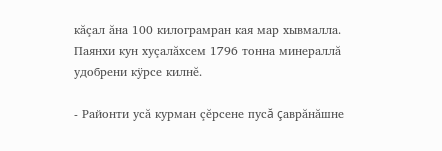кăçал ăна 100 килограмран кая мар хывмалла. Паянхи кун хуçалăхсем 1796 тонна минераллă удобрени кÿрсе килнĕ.

- Районти усă курман çĕрсене пусă çаврăнăшне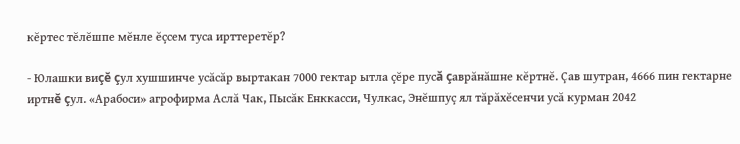кĕртес тĕлĕшпе мĕнле ĕçсем туса ирттеретĕр?

- Юлашки виçĕ çул хушшинче усăсăр выртакан 7000 гектар ытла çĕре пусă çаврăнăшне кĕртнĕ. Çав шутран, 4666 пин гектарне иртнĕ çул. «Арабоси» агрофирма Аслă Чак, Пысăк Енккасси, Чулкас, Энĕшпуç ял тăрăхĕсенчи усă курман 2042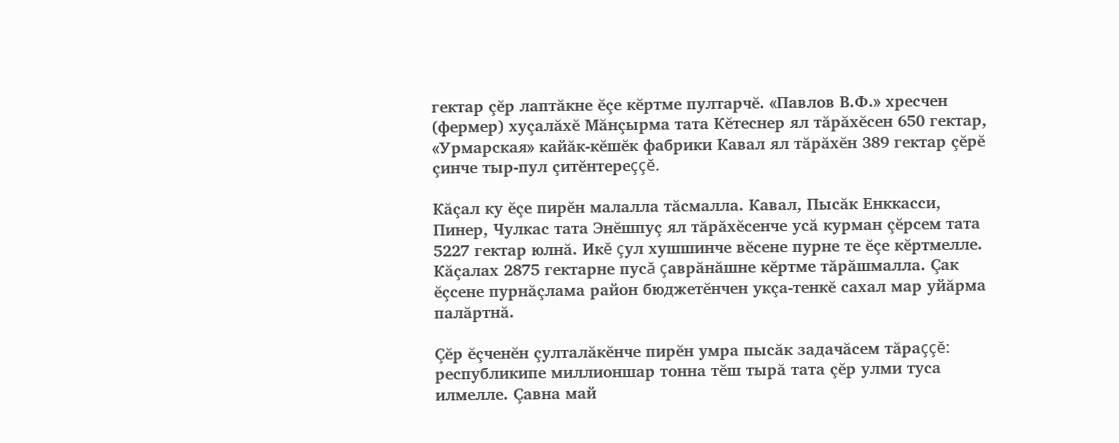гектар çĕр лаптăкне ĕçе кĕртме пултарчĕ. «Павлов В.Ф.» хресчен (фермер) хуçалăхĕ Мăнçырма тата Кĕтеснер ял тăрăхĕсен 650 гектар, «Урмарская» кайăк-кĕшĕк фабрики Кавал ял тăрăхĕн 389 гектар çĕрĕ çинче тыр-пул çитĕнтереççĕ.

Кăçал ку ĕçе пирĕн малалла тăсмалла. Кавал, Пысăк Енккасси, Пинер, Чулкас тата Энĕшпуç ял тăрăхĕсенче усă курман çĕрсем тата 5227 гектар юлнă. Икĕ çул хушшинче вĕсене пурне те ĕçе кĕртмелле. Кăçалах 2875 гектарне пусă çаврăнăшне кĕртме тăрăшмалла. Çак ĕçсене пурнăçлама район бюджетĕнчен укçа-тенкĕ сахал мар уйăрма палăртнă.

Çĕр ĕçченĕн çулталăкĕнче пирĕн умра пысăк задачăсем тăраççĕ: республикипе миллионшар тонна тĕш тырă тата çĕр улми туса илмелле. Çавна май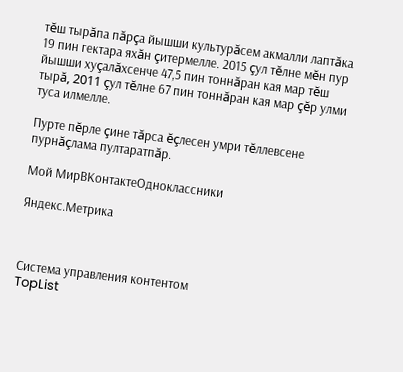тĕш тырăпа пăрçа йышши культурăсем акмалли лаптăка 19 пин гектара яхăн çитермелле. 2015 çул тĕлне мĕн пур йышши хуçалăхсенче 47,5 пин тоннăран кая мар тĕш тырă, 2011 çул тĕлне 67 пин тоннăран кая мар çĕр улми туса илмелле.

Пурте пĕрле çине тăрса ĕçлесен умри тĕллевсене пурнăçлама пултаратпăр.

Мой МирВКонтактеОдноклассники

Яндекс.Метрика



Система управления контентом
TopList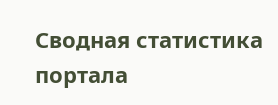Сводная статистика портала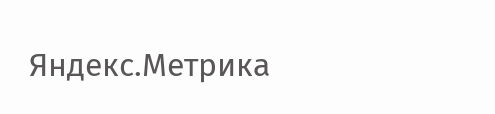Яндекс.Метрика